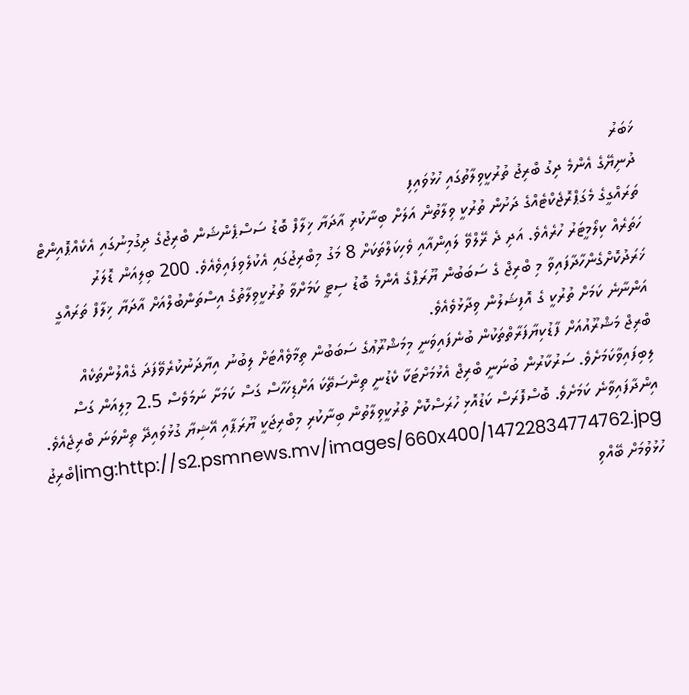ޚަބަރު
ދުނިޔޭގެ އެންމެ ދިގު ބްރިޖު ތުރުކީވިލާތުގައި ހުޅުވައިފި
ތަރައްގީގެ މެގަޕްރޮޖެކްޓެއްގެ ދަށުން ތުރުކީ ވިލާތުން އަލަށް ބިނާކުރި އާދަޔާ ޚިލާފް ބޮޑު ސަސްޕެންޝަން ބްރިޖުގެ ދިގުމިނުގައި އެކެއްޕޮއިންޓް ހަތަރެއް ކިލޯމީޓަރު ހުރެއެވެ. އަދި ދެ ރޭލްވޭ ލައިންއާއި ވެހިކަލްތަކަށް 8 މަގު މިބްރިޖުގައި އެކުލެވިފައިވެއެވެ. 200 ބިލިއަން ޑޮލަރު ޚަރަދުކޮށްގެންހާދާފައިވާ މި ބްރިޖް ގެ ސަބަބުން ޔޫރަޕްގެ އެންމެ ބޮޑު ސިޓީ ކަމަށްވާ ތުރުކީވިލާތުގެ އިސްތަންބުލްއަށް އާދަޔާ ޚިލާފް ތަރައްގީ އަންނާނެ ކަމަށް ތުރުކީ ގެ އޮފިޝަލުން ވިދާޅުވެއެވެ.
ބްރިޖް މަޝްރޫއުއަށް ފާޑުކިޔާފަރާތްތަކުން ބުނެފައިވަނީ މިމަޝްރޫޢުގެ ސަބަބުން ތިމާވެއްޓަށް ލިބުނު އިޔާދަނުކުރެވޭފަދަ ގެއްލުންތަކެއް ލިބިފައިވާކަމަށެވެ. ސަރުކާރުން ބުނަނީ ބްރިޖް އެޅުމަށްޓަކާ ކެޑުނީ ތިންސަތޭކަ އަށްޑިހަހާސް ގަސް ކަމަށާ ނަމަވެސް 2.5 މިލިއަން ގަސް އިންދާފައިވާނެ ކަމަށެވެ. ބޮސްފޮރަސް ކަޑުއޮޅި ހުރަސްކޮށް ތުރުކީވިލާތުން ބިނާކުރި މިބްރިޖަކީ ޔޫރަޕާއި އޭޝިޔާ ގުޅުވައިދޭ ތިންވަނަ ބްރިޖެއެވެ.
img:http://s2.psmnews.mv/images/660x400/14722834774762.jpg|ބްރިޖު ހުޅުވުމަށް ބޭއްވި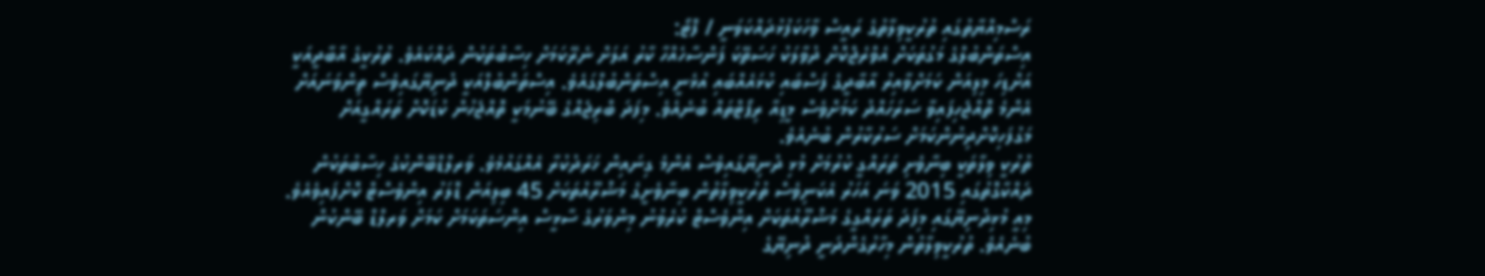ރަސްމިއްޔާތުގައި ތުރުކީވިލާތުގެ ރައީސް ވާހަކަފުޅުދައްކަވަނީ / ފޮޓޯ:
އިސްތަންބުލްގެ މަގުތަކަށް އެވްރެޖްކޮށް ދުވާލަކު ހަސަތޭކަ ފަންސާހެއްހާ ކާރު އަލަށް ނެރޭކަމަށް ހިސާބުތަކުން ދައްކައެވެ. ތުރުކީގެ އާބާދީއަކީ އަށްޑިހަ މިލިއަން ކަމަށްވާއިރު އާބާދީގެ ފަސްބައި ކުޅައެއްބައި އުޅެނީ އިސްތަންބުލްގައެވެ. އިސްތަންބުލްއަކީ ދުނިޔޭގައިވެސް ތިންވަނައަށް އެންމެ ތޮއްޖެހިފައިވާ ސަރަހައްދު ކަމަށްވެސް މީޑިއާ ރިޕޯޓްތައް ބުނެއެވެ. މިފަދަ ބްރިޖެއްގެ ބޭނުމަކީ ތޮއްޖެހުން ކުޑަކޮށް ތަރައްގީއަށް މަގުފަހިކޮށްދިނުންކަމަށް ސަރުކާރުން ބުނެއެވެ.
ތުރުކީ ވިލާތަކީ ބިނާވެށި ތަރައްގީ ކުރުމަށް މުޅި ދުނިޔޭގައިވެސް އެންމެ ގިނައިން ޚަރަދުކުރާ އެއްގައުމެވެ. ވަރލްޑްބޭންކުގެ ހިސާބުތަކުން ދައްކާގޮތުގައި 2015 ވަނަ އަހަރު އެކަނިވެސް ތުރުކީވިލާތުން ބިނާވެށީގެ މަޝްރޫއުތަކަށް 45 ބިލިއަން ޑޮލަރު އިންވެސްޓް ކޮށްފައިވެއެވެ. މިއީ މުޅިދުނިޔޭގައި މިފަދަ ތަރައްގީގެ މަޝްރޫއުތަކަށް އިންވެސްޓް ކުރެވުނު މިންވަރުގެ ސާޅީސް އިންސަތަކަމަށް ކަމަށް ވަރލްޑް ބޭންކުން ބުނެއެވެ. ތުރުކީވިލާތުން މިހާރުގެންދަނީ ދުނިޔޭގެ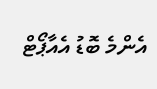އެންމެ ބޮޑު އެއާޕޯޓް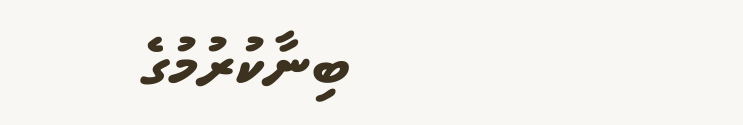ބިނާކުރުމުގެ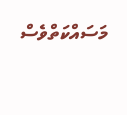މަސައްކަތްވެސް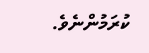ކުރަމުންނެވެ.